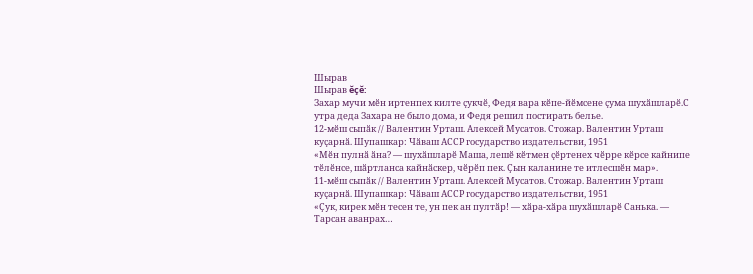Шырав
Шырав ĕçĕ:
Захар мучи мӗн иртенпех килте ҫукчӗ, Федя вара кӗпе-йӗмсене ҫума шухӑшларӗ.С утра деда Захара не было дома, и Федя решил постирать белье.
12-мӗш сыпӑк // Валентин Урташ. Алексей Мусатов. Стожар. Валентин Урташ куҫарнӑ. Шупашкар: Чӑваш АССР государство издательстви, 1951
«Мӗн пулнӑ ӑна? — шухӑшларӗ Маша, лешӗ кӗтмен ҫӗртенех чӗрре кӗрсе кайнипе тӗлӗнсе, шӑртланса кайнӑскер, чӗрӗп пек. Ҫын каланине те итлесшӗн мар».
11-мӗш сыпӑк // Валентин Урташ. Алексей Мусатов. Стожар. Валентин Урташ куҫарнӑ. Шупашкар: Чӑваш АССР государство издательстви, 1951
«Ҫук, кирек мӗн тесен те, ун пек ан пултӑр! — хӑра-хӑра шухӑшларӗ Санька. — Тарсан аванрах…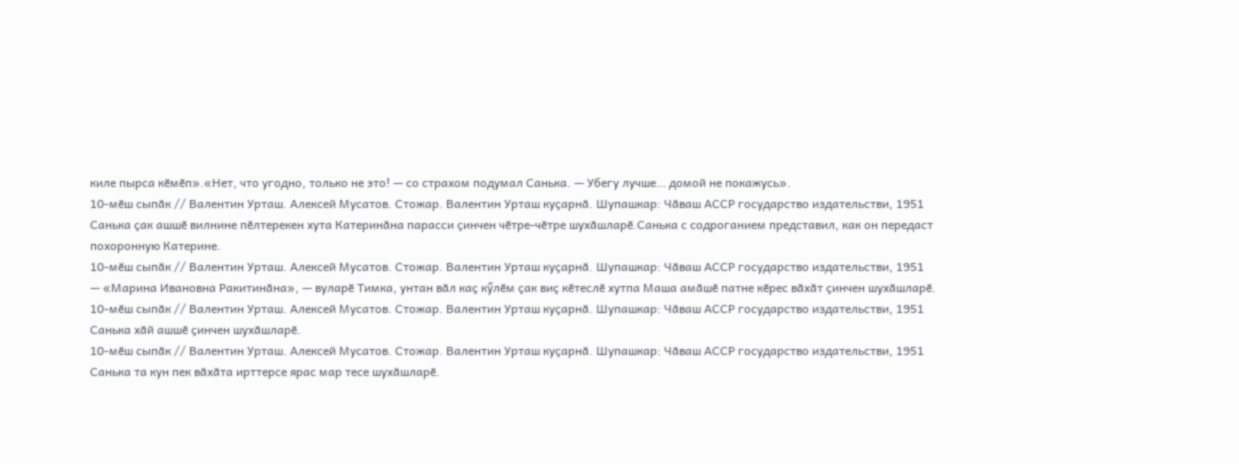киле пырса кӗмӗп».«Нет, что угодно, только не это! — со страхом подумал Санька. — Убегу лучше… домой не покажусь».
10-мӗш сыпӑк // Валентин Урташ. Алексей Мусатов. Стожар. Валентин Урташ куҫарнӑ. Шупашкар: Чӑваш АССР государство издательстви, 1951
Санька ҫак ашшӗ вилнине пӗлтерекен хута Катеринӑна парасси ҫинчен чӗтре-чӗтре шухӑшларӗ.Санька с содроганием представил, как он передаст похоронную Катерине.
10-мӗш сыпӑк // Валентин Урташ. Алексей Мусатов. Стожар. Валентин Урташ куҫарнӑ. Шупашкар: Чӑваш АССР государство издательстви, 1951
— «Марина Ивановна Ракитинӑна», — вуларӗ Тимка, унтан вӑл каҫ кӳлӗм ҫак виҫ кӗтеслӗ хутпа Маша амӑшӗ патне кӗрес вӑхӑт ҫинчен шухӑшларӗ.
10-мӗш сыпӑк // Валентин Урташ. Алексей Мусатов. Стожар. Валентин Урташ куҫарнӑ. Шупашкар: Чӑваш АССР государство издательстви, 1951
Санька хӑй ашшӗ ҫинчен шухӑшларӗ.
10-мӗш сыпӑк // Валентин Урташ. Алексей Мусатов. Стожар. Валентин Урташ куҫарнӑ. Шупашкар: Чӑваш АССР государство издательстви, 1951
Санька та кун пек вӑхӑта ирттерсе ярас мар тесе шухӑшларӗ.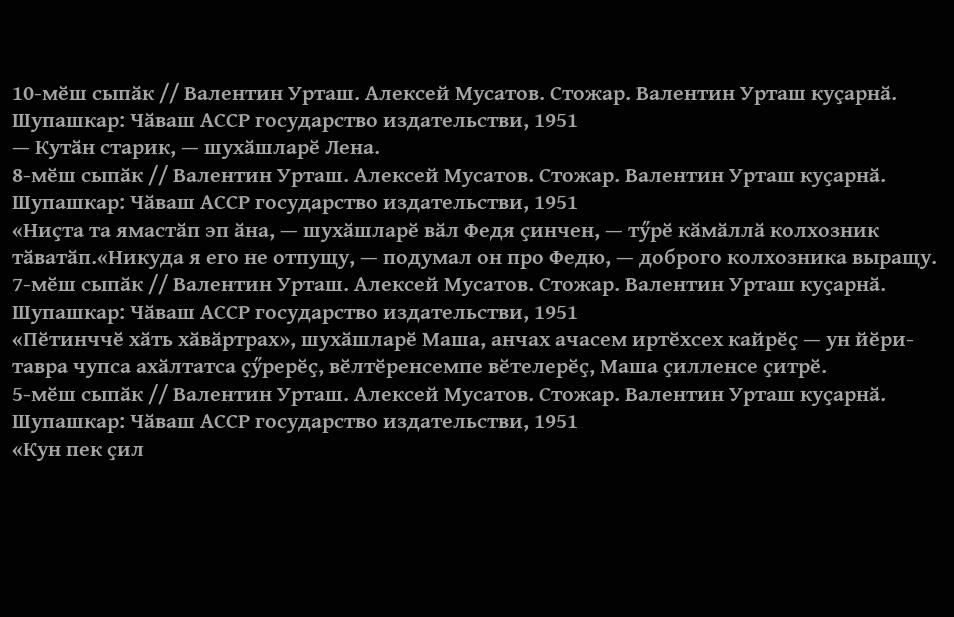10-мӗш сыпӑк // Валентин Урташ. Алексей Мусатов. Стожар. Валентин Урташ куҫарнӑ. Шупашкар: Чӑваш АССР государство издательстви, 1951
— Кутӑн старик, — шухӑшларӗ Лена.
8-мӗш сыпӑк // Валентин Урташ. Алексей Мусатов. Стожар. Валентин Урташ куҫарнӑ. Шупашкар: Чӑваш АССР государство издательстви, 1951
«Ниҫта та ямастӑп эп ӑна, — шухӑшларӗ вӑл Федя ҫинчен, — тӳрӗ кӑмӑллӑ колхозник тӑватӑп.«Никуда я его не отпущу, — подумал он про Федю, — доброго колхозника выращу.
7-мӗш сыпӑк // Валентин Урташ. Алексей Мусатов. Стожар. Валентин Урташ куҫарнӑ. Шупашкар: Чӑваш АССР государство издательстви, 1951
«Пӗтинччӗ хӑть хӑвӑртрах», шухӑшларӗ Маша, анчах ачасем иртӗхсех кайрӗҫ — ун йӗри-тавра чупса ахӑлтатса ҫӳрерӗҫ, вӗлтӗренсемпе вӗтелерӗҫ, Маша ҫилленсе ҫитрӗ.
5-мӗш сыпӑк // Валентин Урташ. Алексей Мусатов. Стожар. Валентин Урташ куҫарнӑ. Шупашкар: Чӑваш АССР государство издательстви, 1951
«Кун пек ҫил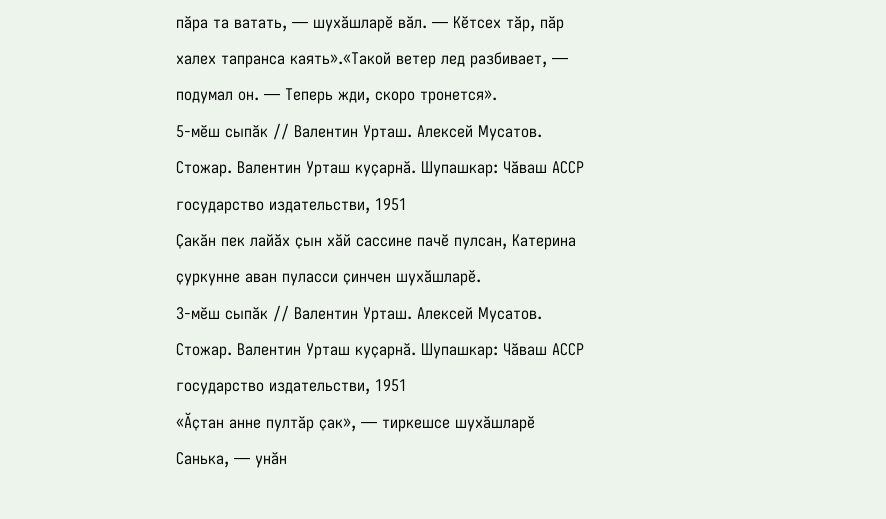пӑра та ватать, — шухӑшларӗ вӑл. — Кӗтсех тӑр, пӑр халех тапранса каять».«Такой ветер лед разбивает, — подумал он. — Теперь жди, скоро тронется».
5-мӗш сыпӑк // Валентин Урташ. Алексей Мусатов. Стожар. Валентин Урташ куҫарнӑ. Шупашкар: Чӑваш АССР государство издательстви, 1951
Ҫакӑн пек лайӑх ҫын хӑй сассине пачӗ пулсан, Катерина ҫуркунне аван пуласси ҫинчен шухӑшларӗ.
3-мӗш сыпӑк // Валентин Урташ. Алексей Мусатов. Стожар. Валентин Урташ куҫарнӑ. Шупашкар: Чӑваш АССР государство издательстви, 1951
«Ӑҫтан анне пултӑр ҫак», — тиркешсе шухӑшларӗ Санька, — унӑн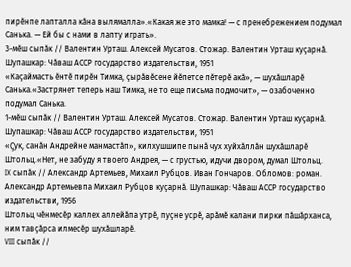пирӗнпе лапталла кӑна вылямалла».«Какая же это мамка! — с пренебрежением подумал Санька. — Ей бы с нами в лапту играть».
3-мӗш сыпӑк // Валентин Урташ. Алексей Мусатов. Стожар. Валентин Урташ куҫарнӑ. Шупашкар: Чӑваш АССР государство издательстви, 1951
«Каҫаймасть ӗнтӗ пирӗн Тимка, ҫырӑвӗсене йӗпетсе пӗтерӗ акӑ», — шухӑшларӗ Санька.«Застрянет теперь наш Тимка, не то еще письма подмочит», — озабоченно подумал Санька.
1-мӗш сыпӑк // Валентин Урташ. Алексей Мусатов. Стожар. Валентин Урташ куҫарнӑ. Шупашкар: Чӑваш АССР государство издательстви, 1951
«Ҫук, санӑн Андрейне манмастӑп», килхушшипе пынӑ чух хуйхӑллӑн шухӑшларӗ Штольц.«Нет, не забуду я твоего Андрея, — с грустью, идучи двором, думал Штольц.
IX сыпӑк // Александр Артемьев, Михаил Рубцов. Иван Гончаров. Обломов: роман. Александр Артемьевпа Михаил Рубцов куҫарнӑ. Шупашкар: Чӑваш АССР государство издательстви, 1956
Штольц чӗнмесӗр каллех аллейӑпа утрӗ, пуҫне усрӗ, арӑмӗ калани пирки пӑшӑрханса, ним тавҫӑрса илмесӗр шухӑшларӗ.
VIII сыпӑк //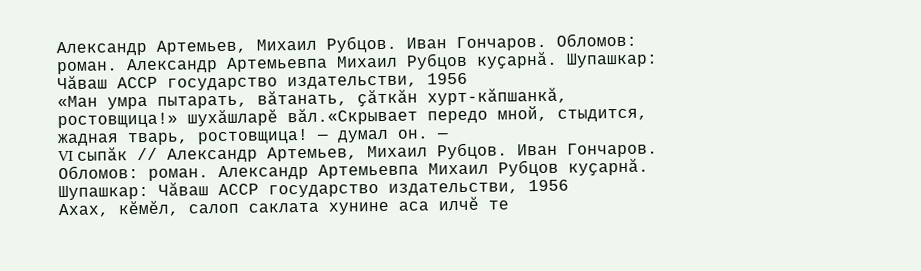Александр Артемьев, Михаил Рубцов. Иван Гончаров. Обломов: роман. Александр Артемьевпа Михаил Рубцов куҫарнӑ. Шупашкар: Чӑваш АССР государство издательстви, 1956
«Ман умра пытарать, вӑтанать, ҫӑткӑн хурт-кӑпшанкӑ, ростовщица!» шухӑшларӗ вӑл.«Скрывает передо мной, стыдится, жадная тварь, ростовщица! — думал он. —
VI сыпӑк // Александр Артемьев, Михаил Рубцов. Иван Гончаров. Обломов: роман. Александр Артемьевпа Михаил Рубцов куҫарнӑ. Шупашкар: Чӑваш АССР государство издательстви, 1956
Ахах, кӗмӗл, салоп саклата хунине аса илчӗ те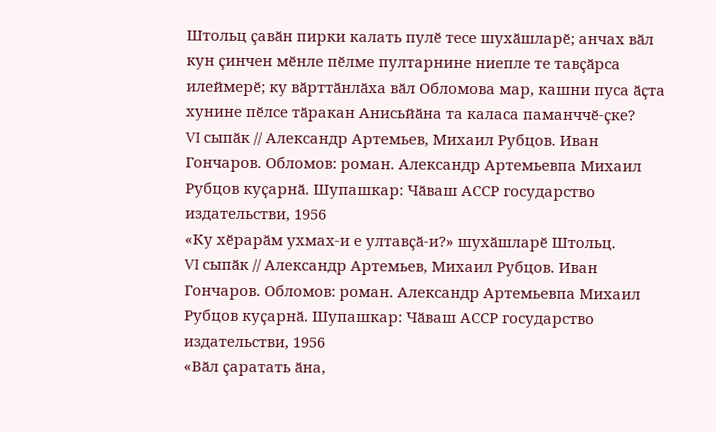Штольц ҫавӑн пирки калать пулӗ тесе шухӑшларӗ; анчах вӑл кун ҫинчен мӗнле пӗлме пултарнине ниепле те тавҫӑрса илеймерӗ; ку вӑрттӑнлӑха вӑл Обломова мар, кашни пуса ӑҫта хунине пӗлсе тӑракан Анисьйӑна та каласа паманччӗ-ҫке?
VI сыпӑк // Александр Артемьев, Михаил Рубцов. Иван Гончаров. Обломов: роман. Александр Артемьевпа Михаил Рубцов куҫарнӑ. Шупашкар: Чӑваш АССР государство издательстви, 1956
«Ку хӗрарӑм ухмах-и е ултавҫӑ-и?» шухӑшларӗ Штольц.
VI сыпӑк // Александр Артемьев, Михаил Рубцов. Иван Гончаров. Обломов: роман. Александр Артемьевпа Михаил Рубцов куҫарнӑ. Шупашкар: Чӑваш АССР государство издательстви, 1956
«Вӑл ҫаратать ӑна,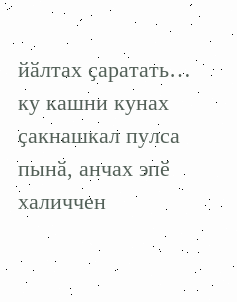йӑлтах ҫаратать… ку кашни кунах ҫакнашкал пулса пынӑ, анчах эпӗ халиччен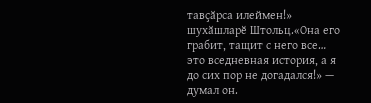тавҫӑрса илеймен!» шухӑшларӗ Штольц.«Она его грабит, тащит с него все… это вседневная история, а я до сих пор не догадался!» — думал он.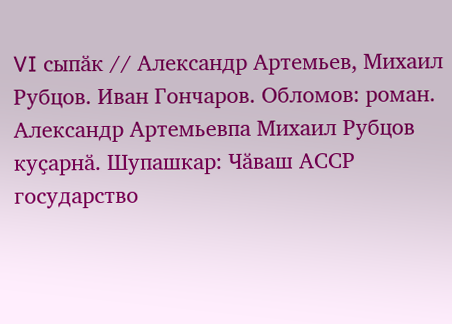VI сыпӑк // Александр Артемьев, Михаил Рубцов. Иван Гончаров. Обломов: роман. Александр Артемьевпа Михаил Рубцов куҫарнӑ. Шупашкар: Чӑваш АССР государство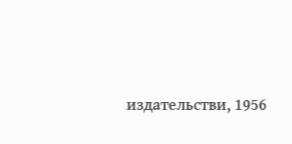издательстви, 1956